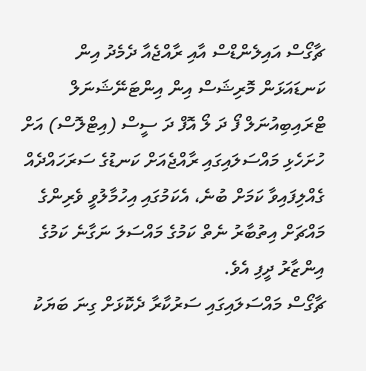ޗާގޯސް އައިލެންޑްސް އާއި ރާއްޖެއާ ދެމެދު އިން ކަނޑައަޅަން މޮރިޝަސް އިން އިންޓަނޭޝަނަލް ޓްރައިބިއުނަލް ފޯ ދަ ލޯ އޮފް ދަ ސީސް (އިޓްލޮސް) އަށް ހުށަހެޅި މައްސަލައިގައި ރާއްޖެއަށް ކަނޑުގެ ސަރަހައްދެއް ގެއްލިފައިވާ ކަމަށް ބުނެ، އެކަމުގައި އިހުމާލުވީ ވެރިންގެ މައްޗަށް އިތުބާރު ނެތް ކަމުގެ މައްސަލަ ނަގާނެ ކަމުގެ އިންޒާރު ދީފި އެވެ.
ޗާގޯސް މައްސަލައިގައި ސަރުކާރާ ދެކޮޅަށް ގިނަ ބަޔަކު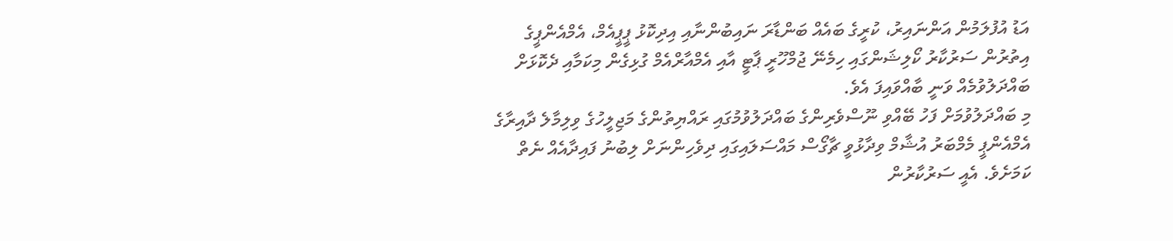އަޑު އުފުލަމުން އަންނައިރު، ކުރީގެ ބައެއް ބަންޑާރަ ނައިބުންނާއި އިދިކޮޅު ޕީޕީއެމް، އެމްއެންޕީގެ އިތުރުން ސަރުކާރު ކޯލިޝަންގައި ހިމެނޭ ޖުމްހޫރީ ޕާޓީ އާއި އެމްއާރްއެމް ގުޅިގެން މިކަމާއި ދެކޮޅަށް ބައްދަލުވުމެއް ވަނީ ބާއްވައިފަ އެވެ.
މި ބައްދަލުވުމަށް ފަހު ބޭއްވި ނޫސްވެރިންގެ ބައްދަލުވުމުގައި ރައްޔިތުންގެ މަޖިލީހުގެ ވިލިމާލެ ދާއިރާގެ އެމްއެންޕީ މެމްބަރު އުޝާމް ވިދާޅުވީ ޗާގޯސް މައްސަލައިގައި ދިވެހިންނަށް ލިބުނު ފައިދާއެއް ނެތް ކަމަށެވެ. އެއީ ސަރުކާރުން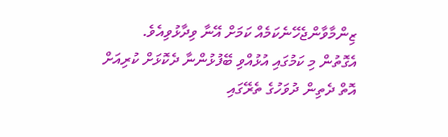ޒިންމާވާންޖެހޭނެކަމެއް ކަމަށް އޭނާ ވިދާޅުވިއެވެ.
އެގޮތުން މި ކަމުގައި އުޅުއްވި ބޭފުޅުންނާ ދެކޮޅަށް ކުރިއަށް އޮތް ދެތިން ދުވަހުގެ ތެރޭގައި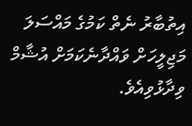އިތުބާރު ނެތް ކަމުގެ މައްސަލަ މަޖިލީހަށް ވައްދާނެކަމަށް އުޝާމް ވިދާޅުވިއެވެ.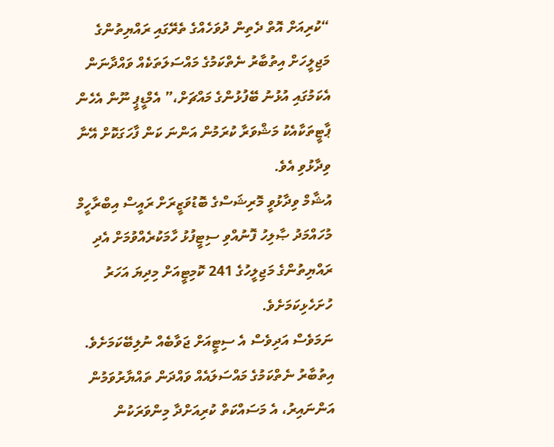“ކުރިއަށް އޮތް ދެތިން ދުވަހެއްގެ ތެރޭގައި ރައްޔިތުންގެ މަޖިލީހަށް އިތުބާރު ނެތްކަމުގެ މައްސަލަތަކެއް ވައްދާނަން އެކަމުގައި އުޅުނު ބޭފުޅުންގެ މައްޗަށް،” އެމްޑީޕީ ނޫން އެހެން ޕާޓީތަކާއެކު މަޝްވަރާ ކުރަމުން އަންނަ ކަން ފާހަގަކޮށް އޭނާ ވިދާޅުވި އެވެ.
އުޝާމް ވިދާޅުވީ މޮރިޝަސްގެ ބޮޑުވަޒީރަށް ރައީސް އިބްރާހީމް މުހައްމަދު ޞާލިހު ފޮނުއްވި ސިޓީފުޅު ހާމަކުރެއްވުމަށް އެދި ރައްޔިތުންގެ މަޖިލީހުގެ 241 ކޮމިޓީއަށް މިދިޔަ އަހަރު ހުށަހެޅިކަމަށެވެ.
ނަމަވެސް އަދިވެސް އެ ސިޓީއަށް ޖަވާބެއް ނުލިބޭކަމަށެވެ. އިތުބާރު ނެތްކަމުގެ މައްސަލައެއް ވައްދަން ތައްޔާރުވަމުން އަންނައިރު، އެ މަސައްކަތް ކުރިއަށްދާ މިންވަރަކުން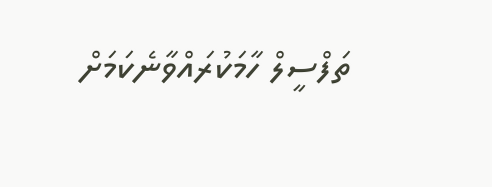ތަފްސީލް ހާމަކުރައްވާނެކަމަށް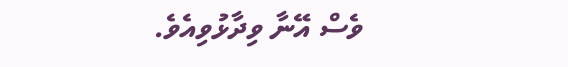ވެސް އޭނާ ވިދާޅުވިއެވެ.